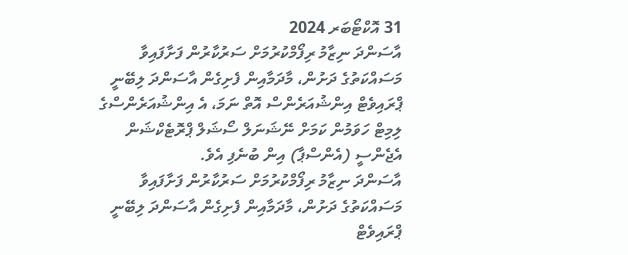31 އޮކްޓޯބަރ 2024
އާސަންދަ ނިޒާމު ރިފޯމްކުރުމަށް ސަރުކާރުން ފަށާފައިވާ މަސައްކަތުގެ ދަށުން، މާދަމާއިން ފެށިގެން އާސަންދަ ލިބޭނީ ޕްރައިވެޓް އިންޝުއަރެންސް އޮތް ނަމަ، އެ އިންޝުއަރެންސްގެ ލިމިޓް ހަވަމުން ކަމަށް ނޭޝަނަލް ސޯޝަލް ޕްރޮޓެކްޝަން އެޖެންސީ (އެންސްޕާ) އިން ބުނެފި އެވެ.
އާސަންދަ ނިޒާމު ރިފޯމްކުރުމަށް ސަރުކާރުން ފަށާފައިވާ މަސައްކަތުގެ ދަށުން، މާދަމާއިން ފެށިގެން އާސަންދަ ލިބޭނީ ޕްރައިވެޓް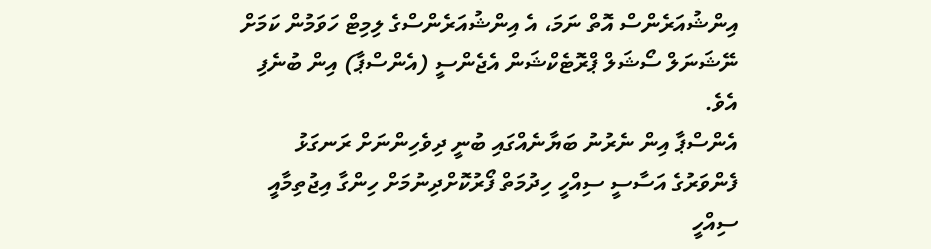އިންޝުއަރެންސް އޮތް ނަމަ، އެ އިންޝުއަރެންސްގެ ލިމިޓް ހަވަމުން ކަމަށް ނޭޝަނަލް ސޯޝަލް ޕްރޮޓެކްޝަން އެޖެންސީ (އެންސްޕާ) އިން ބުނެފި އެވެ.
އެންސްޕާ އިން ނެރުނު ބަޔާނެއްގައި ބުނީ ދިވެހިންނަށް ރަނގަޅު ފެންވަރުގެ އަސާސީ ސިއްހީ ހިދުމަތް ފޯރުކޮށްދިނުމަށް ހިންގާ އިޖުތިމާއީ ސިއްހީ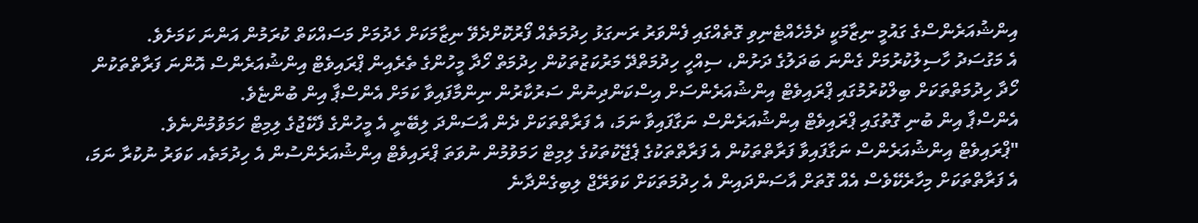އިންޝުއަރެންސްގެ ގައުމީ ނިޒާމަކީ ދެމެހެއްޓެނިވި ގޮތެއްގައި ފެންވަރު ރަނގަޅު ހިދުމަތެއް ފޯރުކޮށްދެވޭ ނިޒާމަކަށް ހެދުމަށް މަސައްކަތް ކުރަމުން އަންނަ ކަމަށެވެ.
އެ މަގުސަދު ހާސިލުކުރުމަށް ގެންނަ ބަދަލުގެ ދަށުން، ސިއްހީ ހިދުމަތްދޭ މަރުކަޒުތަކުން ހިދުމަތް ހޯދާ މީހުންގެ ތެރެއިން ޕްރައިވެޓް އިންޝުއަރެންސް އޮންނަ ފަރާތްތަކުން ހޯދާ ހިދުމަތްތަކަށް ބިލްކުރުމުގައި ޕްރައިވެޓް އިންޝުއަރެންސަށް އިސްކަންދިނުން ސަރުކާރުން ނިންމާފައިވާ ކަމަށް އެންސްޕާ އިން ބުންޏެވެ.
އެންސްޕާ އިން ބުނި ގޮތުގައި ޕްރައިވެޓް އިންޝުއަރެންސް ނަގާފައިވާ ނަމަ، އެ ފަރާތްތަކަށް ދެން އާސަންދަ ލިބޭނީ އެ މީހުންގެ ފެކޭޖުގެ ލިމިޓް ހަމަވުމުންނެވެ.
"ޕްރައިވެޓް އިންޝުއަރެންސް ނަގާފައިވާ ފަރާތްތަކުން އެ ފަރާތްތަކުގެ ޕެޖޭކުތަކުގެ ލިމިޓް ހަމަވުމުން ނުވަތަ ޕްރައިވެޓް އިންޝުއަރެންސުން އެ ހިދުމަތެއ ކަވަރު ނުކުރާ ނަމަ، އެ ފަރާތްތަކަށް މިހާރެކޭވެސް އެއް ގޮތަށް އާސަންދައިން އެ ހިދުމަތަކަށް ކަވަރޭޖް ލިބިގެންދާނެ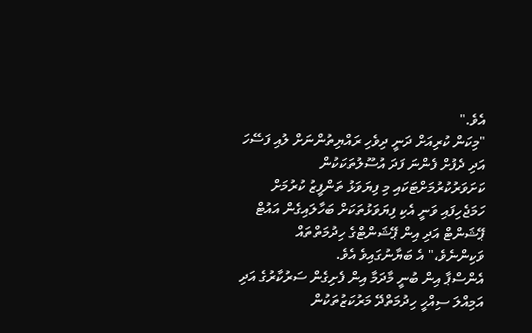އެވެ."
"މިކަން ކުރިއަށް ދަނީ ދިވެހި ރައްޔިތުންނަށް ލުއި ފަސޭހަ އަދި ދެފުށް ފެންނަ ފަދަ އުސޫލުތަކަކުން ކަށަވަރުކުރުމަށްޓަކައި މި ފިޔަވަޅު ތަންފީޒު ކުރުމަށް ހަމަޖެހިފައި ވަނީ އެކި ފިޔަވަޅުތަކަށް ބަހާލައިގެން އައުޓް ޕޭޝަންޓް އަދި އިން ޕޭޝަންޓްގެ ހިދުމަތްތައް ވަކިންނެވެ،" އެ ބަޔާނުގައިވެ އެވެ.
އެންސްޕާ އިން ބުނީ މާދަމާ އިން ފެށިގެން ސަރުކާރުގެ އަދި އަމިއްލަ ސިއްހީ ހިދުމަތްދޭ މަރުކަޒުތަކުން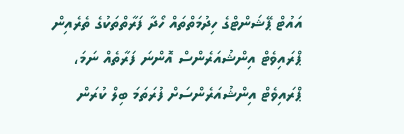އައުޓް ޕޭޝަންޓްގެ ހިދުމަތްތައް ހޯދާ ފަރާތްތަކުގެ ތެރެއިން ޕްރައިވެޓް އިންޝުއަރެންސް އޮންނަ ފަރާތެއް ނަމަ، ޕްރައިވެޓް އިންޝުއަރެންސަށް ފުރަތަމަ ބިލް ކުރަން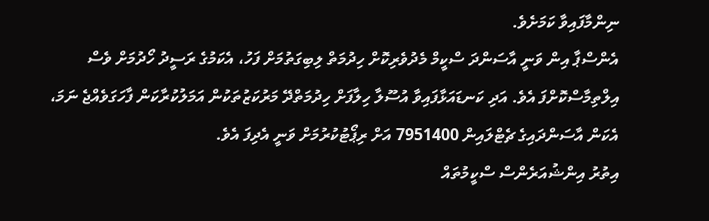ނިންމާފައިވާ ކަމަށެވެ.
އެންސްޕާ އިން ވަނީ އާސަންދަ ސްކީމް މެދުވެރިކޮށް ހިދުމަތް ލިބިގަތުމަށް ފަހު، އެކަމުގެ ރަސީދު ހޯދުމަށް ވެސް އިލްތިމާސްކޮށްފަ އެވެ. އަދި ކަނޑައަޅާފައިވާ އުސޫލާ ހިލާފަށް ހިދުމަތްދޭ މަރުކަޒުތަކުން އަމަލުކުރާކަން ފާހަގަވެއްޖެ ނަމަ، އެކަން އާސަންދައިގެ ޗެޓްލައިން 7951400 އަށް ރިޕޯޓުކުރުމަށް ވަނީ އެދިފަ އެވެ.
އިތުރު އިންޝުއަރެންސް ސްކީމުތައް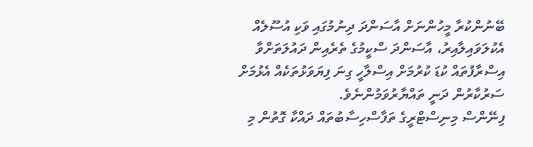ބޭނުންކުރާ މީހުންނަށް އާސަންދަ ދިނުމުގައި ވަކި އުސޫލެއް އެކުލަވައިލާއިރު، އާސަންދަ ސްކީމުގެ ތެރެއިން ދައުލަތަށްވާ އިސްރާފުތައް ކުޑަ ކުރުމަށް އިސްލާހީ ގިނަ ފިޔަވަޅުތަކެއް އެޅުމަށް ސަރުކާރުން ދަނީ ތައްޔާރުވަމުންނެވެ.
ފިނޭންސް މިނިސްޓްރީގެ ތަފާސްހިސާބުތައް ދައްކާ ގޮތުން މި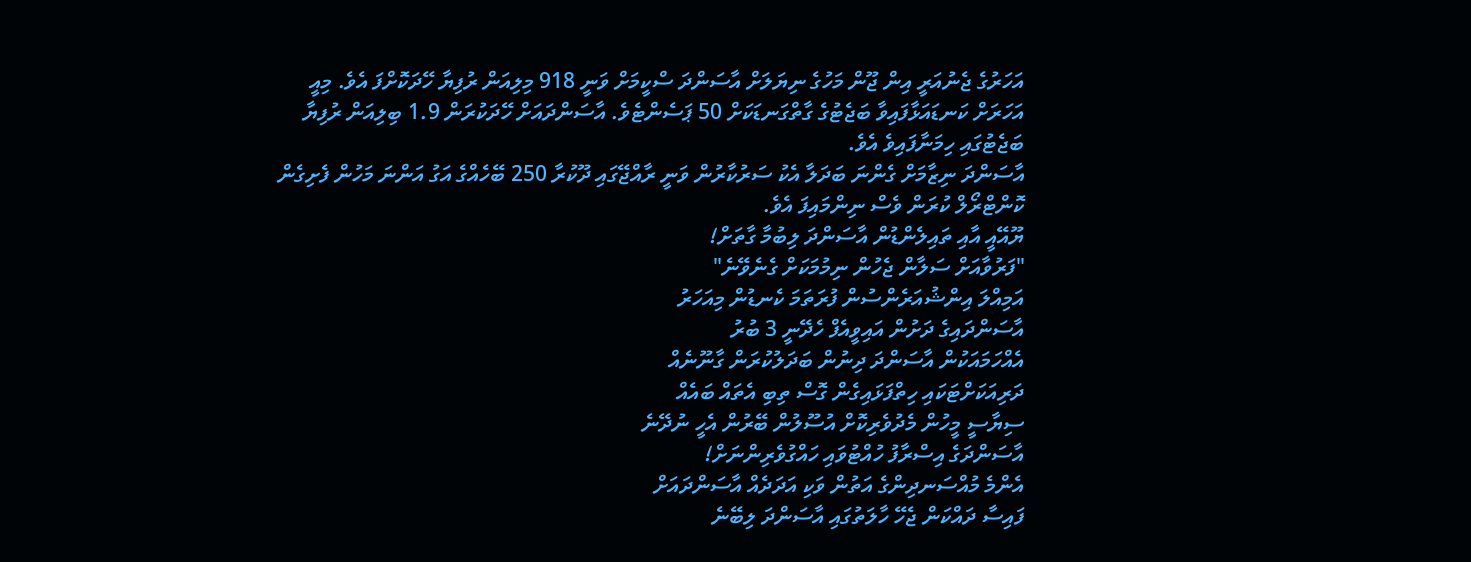އަހަރުގެ ޖެނުއަރީ އިން ޖޫން މަހުގެ ނިޔަލަށް އާސަންދަ ސްކީމަށް ވަނީ 918 މިލިއަން ރުފިޔާ ހޭދަކޮށްފަ އެވެ. މިއީ އަހަރަށް ކަނޑައަޅާފައިވާ ބަޖެޓުގެ ގާތްގަނޑަކަށް 50 ޕަސެންޓެވެ. އާސަންދައަށް ހޭދަކުރަން 1.9 ބިލިއަން ރުފިޔާ ބަޖެޓުގައި ހިމަނާފައިވެ އެވެ.
އާސަންދަ ނިޒާމަށް ގެންނަ ބަދަލާ އެކު ސަރުކާރުން ވަނީ ރާއްޖޭގައި ދޫކުރާ 250 ބޭހެއްގެ އަގު އަންނަ މަހުން ފެށިގެން ކޮންޓްރޯލް ކުރަން ވެސް ނިންމައިފަ އެވެ.
ޔޫއޭއީ އާއި ތައިލެންޑުން އާސަންދަ ލިބުމާ ގާތަށް!
"ފަރުވާއަށް ސަލާން ޖެހުން ނިމުމަކަށް ގެނެވޭނެ"
އަމިއްލަ އިންޝުއަރެންސުން ފުރަތަމަ ކެނޑުން މިއަހަރު
އާސަންދައިގެ ދަށުން އައިވީއެފް ހެދޭނީ 3 ބުރު
އެއްހަމައަކުން އާސަންދަ ދިނުން ބަދަލުކުރަން ގާނޫނެއް
ދަރިއަކަށްޓަކައި ހިތްފަޅައިގެން ގޮސް ތިބި އެތައް ބައެއް
ސިޔާސީ މީހުން މެދުވެރިކޮށް އުސޫލުން ބޭރުން އެހީ ނުދޭނެ
އާސަންދަގެ އިސްރާފު ހުއްޓުވައި ހައްގުވެރިންނަށް!
އެންމެ މުއްސަނދިންގެ އަތުން ވަކި އަދަދެއް އާސަންދައަށް
ފައިސާ ދައްކަން ޖެހޭ ހާލަތުގައި އާސަންދަ ލިބޭނެ